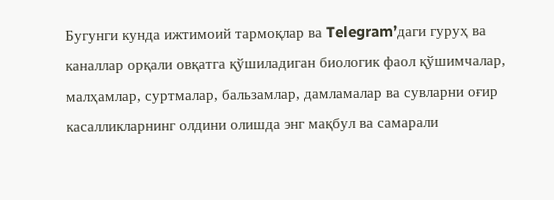Бугунги кунда ижтимоий тармоқлар ва Telegram’даги гуруҳ ва каналлар орқали овқатга қўшиладиган биологик фаол қўшимчалар, малҳамлар, суртмалар, бальзамлар, дамламалар ва сувларни оғир касалликларнинг олдини олишда энг мақбул ва самарали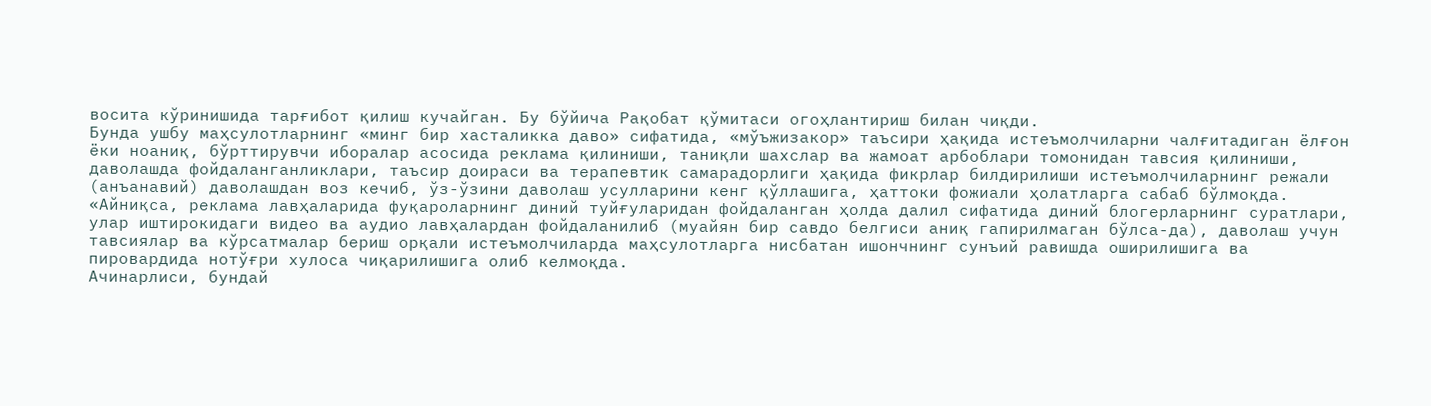восита кўринишида тарғибот қилиш кучайган. Бу бўйича Рақобат қўмитаси огоҳлантириш билан чиқди.
Бунда ушбу маҳсулотларнинг «минг бир хасталикка даво» сифатида, «мўъжизакор» таъсири ҳақида истеъмолчиларни чалғитадиган ёлғон ёки ноаниқ, бўрттирувчи иборалар асосида реклама қилиниши, таниқли шахслар ва жамоат арбоблари томонидан тавсия қилиниши, даволашда фойдаланганликлари, таъсир доираси ва терапевтик самарадорлиги ҳақида фикрлар билдирилиши истеъмолчиларнинг режали (анъанавий) даволашдан воз кечиб, ўз-ўзини даволаш усулларини кенг қўллашига, ҳаттоки фожиали ҳолатларга сабаб бўлмоқда.
«Айниқса, реклама лавҳаларида фуқароларнинг диний туйғуларидан фойдаланган ҳолда далил сифатида диний блогерларнинг суратлари, улар иштирокидаги видео ва аудио лавҳалардан фойдаланилиб (муайян бир савдо белгиси аниқ гапирилмаган бўлса-да), даволаш учун тавсиялар ва кўрсатмалар бериш орқали истеъмолчиларда маҳсулотларга нисбатан ишончнинг сунъий равишда оширилишига ва пировардида нотўғри хулоса чиқарилишига олиб келмоқда.
Ачинарлиси, бундай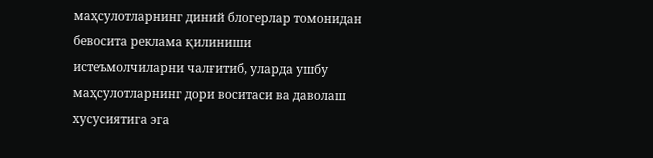маҳсулотларнинг диний блогерлар томонидан бевосита реклама қилиниши истеъмолчиларни чалғитиб, уларда ушбу маҳсулотларнинг дори воситаси ва даволаш хусусиятига эга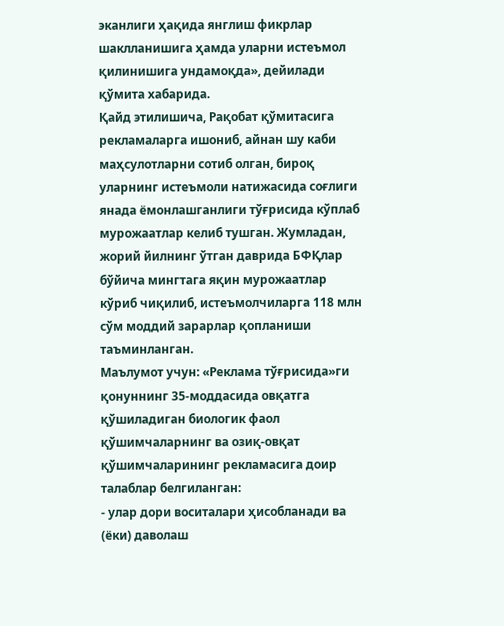эканлиги ҳақида янглиш фикрлар шаклланишига ҳамда уларни истеъмол қилинишига ундамоқда», дейилади қўмита хабарида.
Қайд этилишича, Рақобат қўмитасига рекламаларга ишониб, айнан шу каби маҳсулотларни сотиб олган, бироқ уларнинг истеъмоли натижасида соғлиги янада ёмонлашганлиги тўғрисида кўплаб мурожаатлар келиб тушган. Жумладан, жорий йилнинг ўтган даврида БФҚлар бўйича мингтага яқин мурожаатлар кўриб чиқилиб, истеъмолчиларга 118 млн сўм моддий зарарлар қопланиши таъминланган.
Маълумот учун: «Реклама тўғрисида»ги қонуннинг 35-моддасида овқатга қўшиладиган биологик фаол қўшимчаларнинг ва озиқ-овқат қўшимчаларининг рекламасига доир талаблар белгиланган:
- улар дори воситалари ҳисобланади ва (ёки) даволаш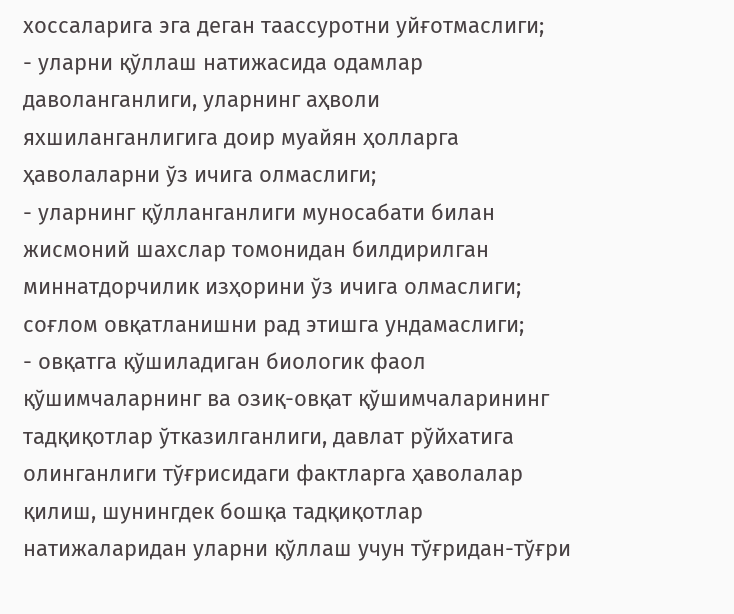хоссаларига эга деган таассуротни уйғотмаслиги;
- уларни қўллаш натижасида одамлар даволанганлиги, уларнинг аҳволи яхшиланганлигига доир муайян ҳолларга ҳаволаларни ўз ичига олмаслиги;
- уларнинг қўлланганлиги муносабати билан жисмоний шахслар томонидан билдирилган миннатдорчилик изҳорини ўз ичига олмаслиги; соғлом овқатланишни рад этишга ундамаслиги;
- овқатга қўшиладиган биологик фаол қўшимчаларнинг ва озиқ-овқат қўшимчаларининг тадқиқотлар ўтказилганлиги, давлат рўйхатига олинганлиги тўғрисидаги фактларга ҳаволалар қилиш, шунингдек бошқа тадқиқотлар натижаларидан уларни қўллаш учун тўғридан-тўғри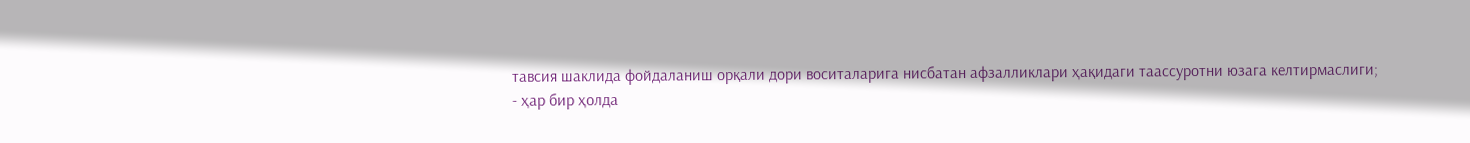тавсия шаклида фойдаланиш орқали дори воситаларига нисбатан афзалликлари ҳақидаги таассуротни юзага келтирмаслиги;
- ҳар бир ҳолда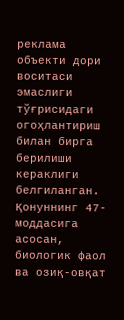реклама объекти дори воситаси эмаслиги тўғрисидаги огоҳлантириш билан бирга берилиши кераклиги белгиланган.
Қонуннинг 47-моддасига асосан, биологик фаол ва озиқ-овқат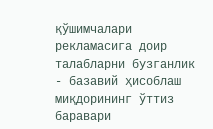қўшимчалари рекламасига доир талабларни бузганлик - базавий ҳисоблаш миқдорининг ўттиз баравари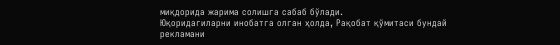миқдорида жарима солишга сабаб бўлади.
Юқоридагиларни инобатга олган ҳолда, Рақобат қўмитаси бундай рекламани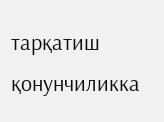тарқатиш қонунчиликка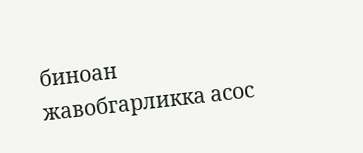биноан жавобгарликка асос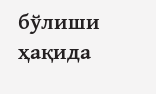бўлиши ҳақида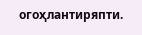огоҳлантиряпти.